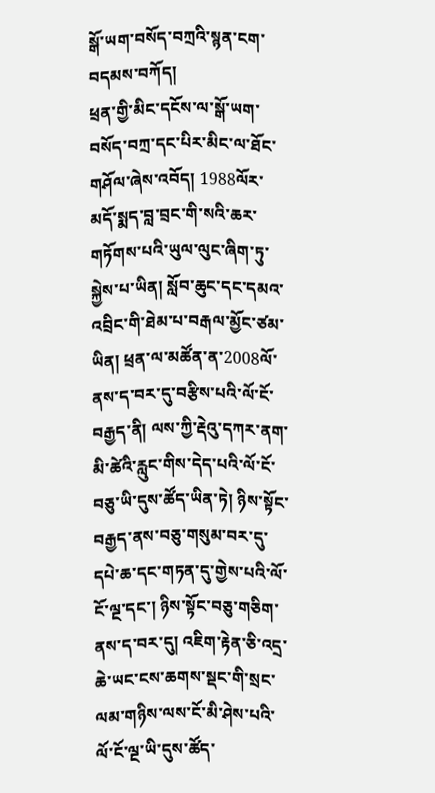སྒོ་ཡག་བསོད་བཀྲའི་སྙན་ངག་བདམས་བཀོད།
ཕྲན་གྱི་མིང་དངོས་ལ་སྒོ་ཡག་བསོད་བཀྲ་དང་པིར་མིང་ལ་ཐོང་གཤོལ་ཞེས་འབོད། 1988ལོར་མདོ་སྨད་བླ་བྲང་གི་སའི་ཆར་གཏོགས་པའི་ཡུལ་ལུང་ཞིག་ཏུ་སྐྱེས་པ་ཡིན། སློབ་ཆུང་དང་དམའ་འབྲིང་གི་ཐེམ་པ་བརྒལ་མྱོང་ཙམ་ཡིན། ཕྲན་ལ་མཚོན་ན་2008ལོ་ནས་ད་བར་དུ་བརྩིས་པའི་ལོ་ངོ་བརྒྱད་ནི། ལས་ཀྱི་རྡེའུ་དཀར་ནག་མི་ཚེའི་རླུང་གིས་དེད་པའི་ལོ་ངོ་བཅུ་ཡི་དུས་ཚོད་ཡིན་ཏེ། ཉིས་སྟོང་བརྒྱད་ནས་བཅུ་གསུམ་བར་དུ་དཔེ་ཆ་དང་གཏན་དུ་གྱེས་པའི་ལོ་ངོ་ལྔ་དང་། ཉིས་སྟོང་བཅུ་གཅིག་ནས་ད་བར་དུ། འཇིག་རྟེན་ཅི་འདྲ་ཆེ་ཡང་ངས་ཆགས་སྡང་གི་སྲང་ལམ་གཉིས་ལས་ངོ་མི་ཤེས་པའི་ལོ་ངོ་ལྔ་ཡི་དུས་ཚོད་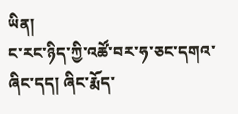ཡིན།
ང་རང་ཉིད་ཀྱི་འཚོ་བར་ཧ་ཅང་དགའ་ཞིང་དད། ཞིང་རྨོད་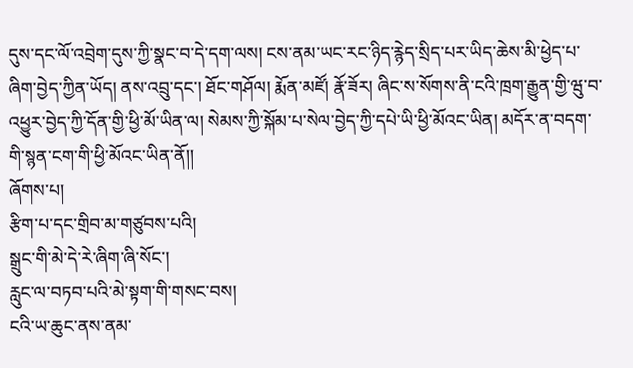དུས་དང་ལོ་འབྲེག་དུས་ཀྱི་སྣང་བ་དེ་དག་ལས། ངས་ནམ་ཡང་རང་ཉིད་རྙེད་སྲིད་པར་ཡིད་ཆེས་མི་ཕྱེད་པ་ཞིག་བྱེད་ཀྱིན་ཡོད། ནས་འབྲུ་དང་། ཐོང་གཤོལ། རྨོན་མཛོ། རྣོ་ཟོར། ཞིང་ས་སོགས་ནི་ངའི་ཁྲག་རྒྱུན་གྱི་ཝུ་བ་འཕྱུར་བྱེད་ཀྱི་དོན་གྱི་ཕྱི་མོ་ཡིན་ལ། སེམས་ཀྱི་སྐོམ་པ་སེལ་བྱེད་ཀྱི་དཔེ་ཡི་ཕྱི་མོའང་ཡིན། མདོར་ན་བདག་གི་སྙན་ངག་གི་ཕྱི་མོའང་ཡིན་ནོ།།
ཞོགས་པ།
རྩིག་པ་དང་གྲིབ་མ་གཙུབས་པའི།
སྒྲུང་གི་མེ་དེ་རེ་ཞིག་ཞི་སོང་།
རླུང་ལ་བཏབ་པའི་མེ་སྟག་གི་གསང་བས།
ངའི་ཡ་ཆུང་ནས་ནམ་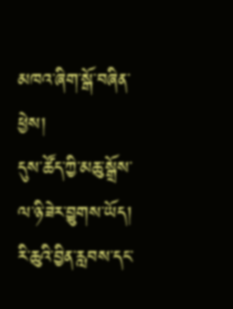མཁའ་ཞིག་སྒོ་བཞིན་ཕྱེས།
དུས་ཚོད་ཀྱི་མཆུ་སྒྲོས་ལ་ཉི་ཟེར་བྱུགས་ཡོད།
རི་ཆུའི་བྱིན་རླབས་དང་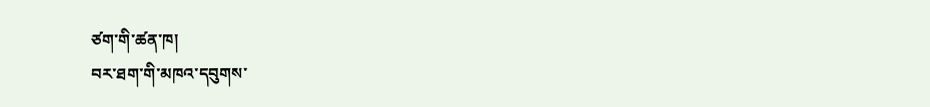ཙག་གི་ཚན་ཁ།
བར་ཐག་གི་མཁའ་དབུགས་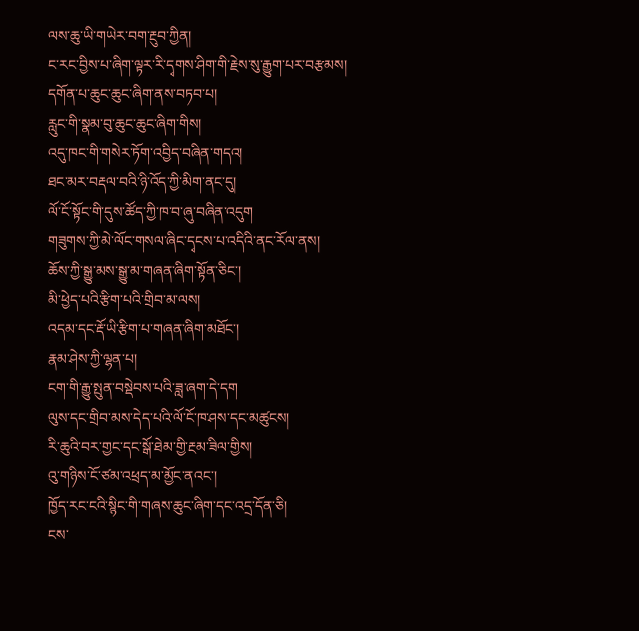ལས་ཆུ་ཡི་གཡེར་བག་རྔུབ་ཀྱིན།
ང་རང་བྱིས་པ་ཞིག་ལྟར་རི་དྭགས་ཤིག་གི་རྗེས་སུ་རྒྱུག་པར་བརྩམས།
དགོན་པ་ཆུང་ཆུང་ཞིག་ནས་བཏབ་པ།
རླུང་གི་སྣམ་བུ་ཆུང་ཆུང་ཞིག་གིས།
འདུ་ཁང་གི་གསེར་ཏོག་འབྱིད་བཞིན་གདའ།
ཐང་མར་བརྡལ་བའི་ཉི་འོད་ཀྱི་མིག་ནང་དུ།
ལོ་ངོ་སྟོང་གི་དུས་ཚོད་ཀྱི་ཁ་བ་ཞུ་བཞིན་འདུག
གཟུགས་ཀྱི་མེ་ལོང་གསལ་ཞིང་དྭངས་པ་འདིའི་ནང་རོལ་ནས།
ཆོས་ཀྱི་སྒྱུ་མས་སྒྱུ་མ་གཞན་ཞིག་སྟོན་ཅིང་།
མི་ཕྱེད་པའི་རྩིག་པའི་གྲིབ་མ་ལས།
འདམ་དང་རྡོ་ཡི་རྩིག་པ་གཞན་ཞིག་མཐོང་།
རྣམ་ཤེས་ཀྱི་ལྷན་པ།
ངག་གི་རྒྱུ་སྤུན་བསྡེབས་པའི་ཟླ་ཞག་དེ་དག
ལུས་དང་གྲིབ་མས་དེད་པའི་ལོ་ངོ་ཁ་ཤས་དང་མཚུངས།
རི་ཆུའི་བར་གྱང་དང་སྒོ་ཐེམ་གྱི་རྔམ་ཟིལ་གྱིས།
འུ་གཉིས་ངོ་ཙམ་འཕྲད་མ་མྱོང་ནའང་།
ཁྱོད་རང་ངའི་སྙིང་གི་གཞས་ཆུང་ཞིག་དང་འདྲ་དོན་ཅི།
ངས་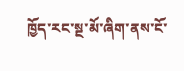ཁྱོད་རང་སྔ་མོ་ཞིག་ནས་ངོ་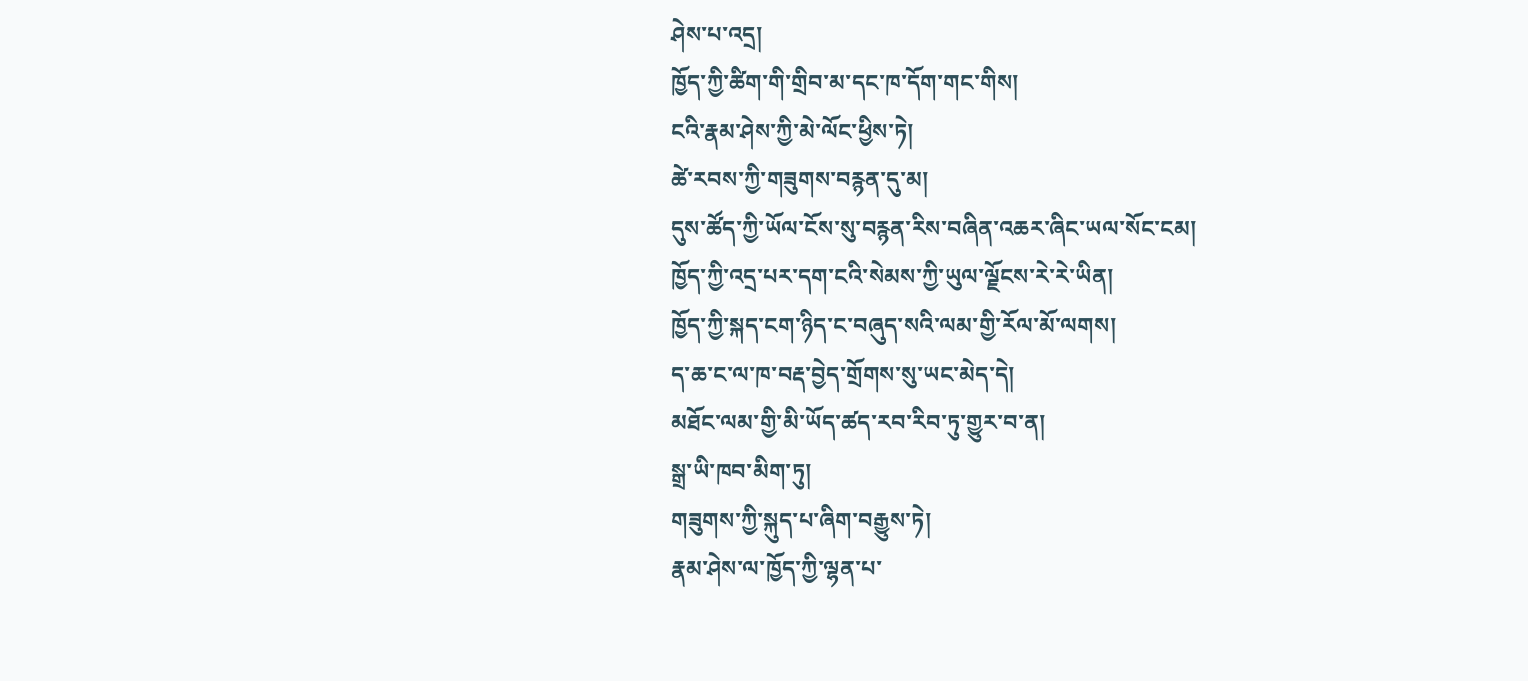ཤེས་པ་འདྲ།
ཁྱོད་ཀྱི་ཚིག་གི་གྲིབ་མ་དང་ཁ་དོག་གང་གིས།
ངའི་རྣམ་ཤེས་ཀྱི་མེ་ལོང་ཕྱིས་ཏེ།
ཚེ་རབས་ཀྱི་གཟུགས་བརྙན་དུ་མ།
དུས་ཚོད་ཀྱི་ཡོལ་ངོས་སུ་བརྙན་རིས་བཞིན་འཆར་ཞིང་ཡལ་སོང་ངམ།
ཁྱོད་ཀྱི་འདྲ་པར་དག་ངའི་སེམས་ཀྱི་ཡུལ་ལྗོངས་རེ་རེ་ཡིན།
ཁྱོད་ཀྱི་སྐད་ངག་ཉིད་ང་བཞུད་སའི་ལམ་གྱི་རོལ་མོ་ལགས།
ད་ཆ་ང་ལ་ཁ་བརྡ་བྱེད་གྲོགས་སུ་ཡང་མེད་དེ།
མཐོང་ལམ་གྱི་མི་ཡོད་ཚད་རབ་རིབ་ཏུ་གྱུར་བ་ན།
སྒྲ་ཡི་ཁབ་མིག་ཏུ།
གཟུགས་ཀྱི་སྐུད་པ་ཞིག་བརྒྱུས་ཏེ།
རྣམ་ཤེས་ལ་ཁྱོད་ཀྱི་ལྷན་པ་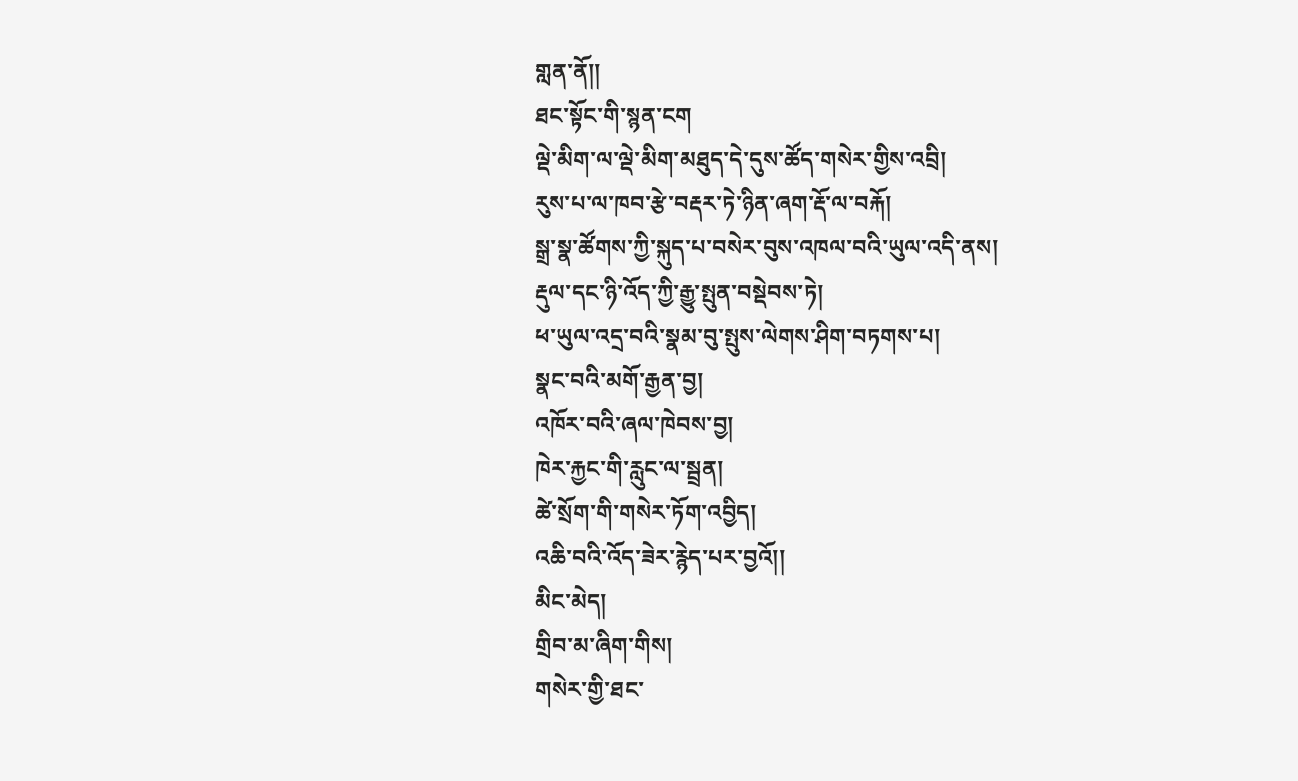གླན་ནོ།།
ཐང་སྟོང་གི་སྙན་ངག
ལྡེ་མིག་ལ་ལྡེ་མིག་མཐུད་དེ་དུས་ཚོད་གསེར་གྱིས་འབྲི།
རུས་པ་ལ་ཁབ་རྩེ་བརྡར་ཏེ་ཉིན་ཞག་རྡོ་ལ་བརྐོ།
སྒྲ་སྣ་ཚོགས་ཀྱི་སྐུད་པ་བསེར་བུས་འཁལ་བའི་ཡུལ་འདི་ནས།
རྡུལ་དང་ཉི་འོད་ཀྱི་རྒྱུ་སྤུན་བསྡེབས་ཏེ།
ཕ་ཡུལ་འདྲ་བའི་སྣམ་བུ་སྤུས་ལེགས་ཤིག་བཏགས་པ།
སྣང་བའི་མགོ་རྒྱན་བྱ།
འཁོར་བའི་ཞལ་ཁེབས་བྱ།
ཁེར་རྐྱང་གི་རླུང་ལ་སྦྲན།
ཚེ་སྲོག་གི་གསེར་ཏོག་འབྱིད།
འཆི་བའི་འོད་ཟེར་རྙེད་པར་བྱའོ།།
མིང་མེད།
གྲིབ་མ་ཞིག་གིས།
གསེར་གྱི་ཐང་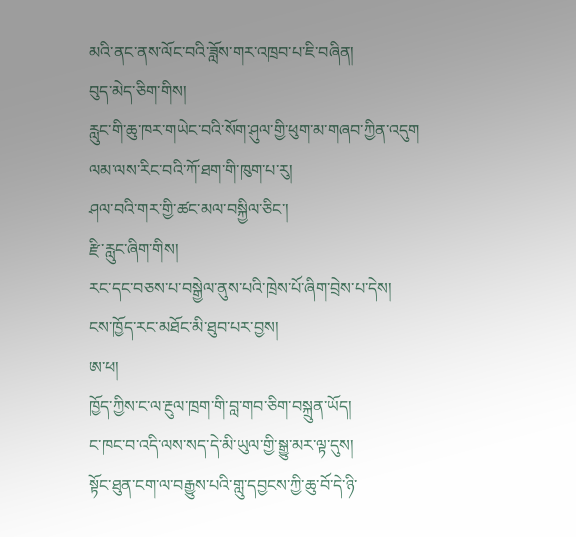མའི་ནང་ནས་ལོང་བའི་ཟློས་གར་འཁྲབ་པ་ཇི་བཞིན།
བུད་མེད་ཅིག་གིས།
རླུང་གི་ཆུ་ཁར་གཡེང་བའི་སོག་ཤུལ་གྱི་ཕུག་མ་གཞབ་ཀྱིན་འདུག
ལམ་ལས་རིང་བའི་ཀོ་ཐག་གི་ཁུག་པ་རུ།
ཤལ་བའི་གར་གྱི་ཚང་མལ་བསྐྱིལ་ཅིང་།
རྫི་རླུང་ཞིག་གིས།
རང་དང་བཅས་པ་བསྒྱེལ་ནུས་པའི་ཁྲེས་པོ་ཞིག་བྲེས་པ་དེས།
ངས་ཁྱོད་རང་མཐོང་མི་ཐུབ་པར་བྱས།
ཨ་ཕ།
ཁྱོད་ཀྱིས་ང་ལ་རྔུལ་ཁྲག་གི་བླ་གབ་ཅིག་བསྐྲུན་ཡོད།
ང་ཁང་བ་འདི་ལས་སད་དེ་མི་ཡུལ་གྱི་སྒྱུ་མར་ལྟ་དུས།
སྟོང་ཐུན་ངག་ལ་བརྒྱུས་པའི་གླུ་དབྱངས་ཀྱི་ཆུ་བོ་དེ་ཉི་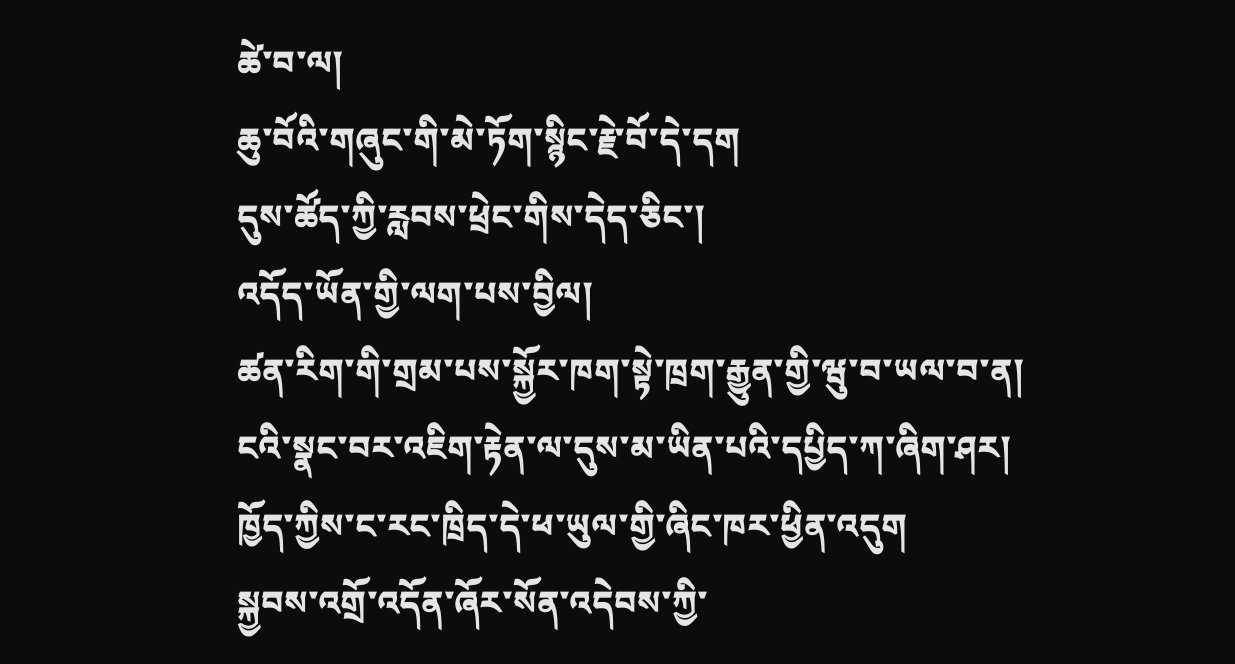ཚེ་བ་ལ།
ཆུ་བོའི་གཞུང་གི་མེ་ཏོག་སྙིང་རྗེ་བོ་དེ་དག
དུས་ཚོད་ཀྱི་རླབས་ཕྲེང་གིས་དེད་ཅིང་།
འདོད་ཡོན་གྱི་ལག་པས་བྱིལ།
ཚན་རིག་གི་གྲམ་པས་སྐྱོར་ཁག་སྟེ་ཁྲག་རྒྱུན་གྱི་ཝུ་བ་ཡལ་བ་ན།
ངའི་སྣང་བར་འཇིག་རྟེན་ལ་དུས་མ་ཡིན་པའི་དཔྱིད་ཀ་ཞིག་ཤར།
ཁྱོད་ཀྱིས་ང་རང་ཁྲིད་དེ་ཕ་ཡུལ་གྱི་ཞིང་ཁར་ཕྱིན་འདུག
སྐྱབས་འགྲོ་འདོན་ཞོར་སོན་འདེབས་ཀྱི་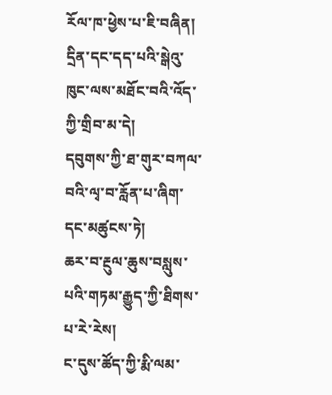རོལ་ཁ་ཕྱེས་པ་ཇི་བཞིན།
དྲིན་དང་དད་པའི་སྒེའུ་ཁུང་ལས་མཐོང་བའི་འོད་ཀྱི་གྲིབ་མ་དེ།
དབུགས་ཀྱི་ཐ་གུར་བཀལ་བའི་ལྭ་བ་རློན་པ་ཞིག་དང་མཚུངས་ཏེ།
ཆར་བ་རྔུལ་ཆུས་བསླུས་པའི་གཏམ་རྒྱུད་ཀྱི་ཐིགས་པ་རེ་རེས།
ང་དུས་ཚོད་ཀྱི་རྨི་ལམ་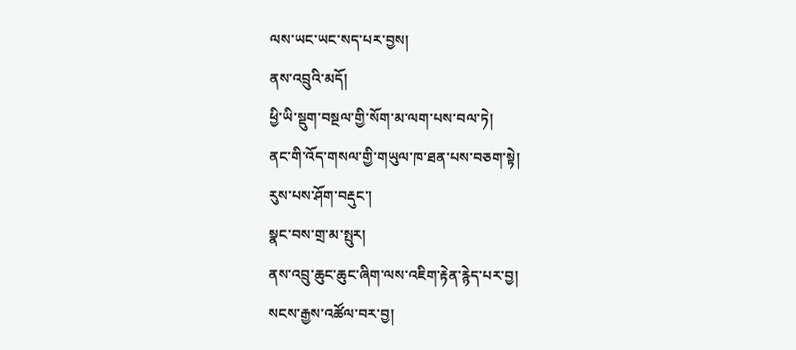ལས་ཡང་ཡང་སད་པར་བྱས།
ནས་འབྲུའི་མདོ།
ཕྱི་ཡི་སྡུག་བསྔལ་གྱི་སོག་མ་ལག་པས་བལ་ཏེ།
ནང་གི་འོད་གསལ་གྱི་གཡུལ་ཁ་ཐན་པས་བཅག་སྟེ།
རུས་པས་ཤོག་བརྡུང་།
སྣང་བས་གྲ་མ་སྤུར།
ནས་འབྲུ་ཆུང་ཆུང་ཞིག་ལས་འཇིག་རྟེན་རྙེད་པར་བྱ།
སངས་རྒྱས་འཚོལ་བར་བྱ།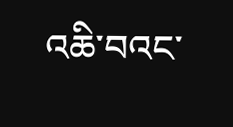འཆི་བའང་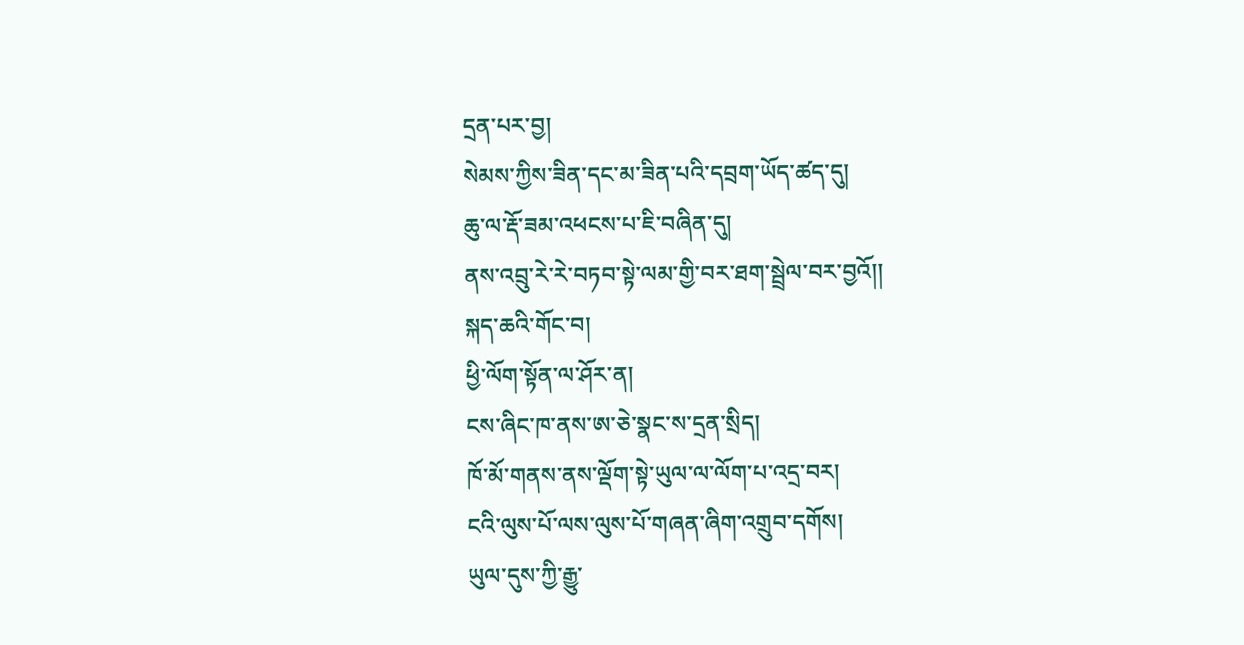དྲན་པར་བྱ།
སེམས་ཀྱིས་ཟིན་དང་མ་ཟིན་པའི་དབྲག་ཡོད་ཚད་དུ།
ཆུ་ལ་རྡོ་ཟམ་འཕངས་པ་ཇི་བཞིན་དུ།
ནས་འབྲུ་རེ་རེ་བཏབ་སྟེ་ལམ་གྱི་བར་ཐག་སྦྲེལ་བར་བྱའོ།།
སྐད་ཆའི་གོང་བ།
ཕྱི་ལོག་སྟོན་ལ་ཤོར་ན།
ངས་ཞིང་ཁ་ནས་ཨ་ཅེ་སྣང་ས་དྲན་སྲིད།
ཁོ་མོ་གནས་ནས་ལྡོག་སྟེ་ཡུལ་ལ་ལོག་པ་འདྲ་བར།
ངའི་ལུས་པོ་ལས་ལུས་པོ་གཞན་ཞིག་འགྲུབ་དགོས།
ཡུལ་དུས་ཀྱི་རྒྱུ་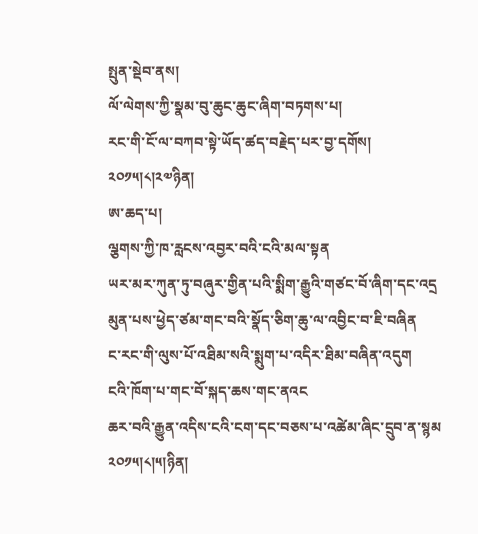སྤུན་སྡེབ་ནས།
ལོ་ལེགས་ཀྱི་སྣམ་བུ་ཆུང་ཆུང་ཞིག་བཏགས་པ།
རང་གི་ངོ་ལ་བཀབ་སྟེ་ཡོད་ཚད་བརྗེད་པར་བྱ་དགོས།
༢༠༡༥།༨།༢༧ཉིན།
ཨ་ཆད་པ།
ལྕགས་ཀྱི་ཁ་རླངས་འབྱར་བའི་ངའི་མལ་སྟན
ཡར་མར་ཀུན་ཏུ་བཞུར་གྱིན་པའི་སྨིག་རྒྱུའི་གཙང་བོ་ཞིག་དང་འདྲ
མུན་པས་ཕྱེད་ཙམ་གང་བའི་སྣོད་ཅིག་ཆུ་ལ་འབྱིང་བ་ཇི་བཞིན
ང་རང་གི་ལུས་པོ་འཐིམ་སའི་སྨུག་པ་འདིར་ཐིམ་བཞིན་འདུག
ངའི་ཁོག་པ་གང་བོ་སྐད་ཆས་གང་ནའང
ཆར་བའི་རྒྱུན་འདིས་ངའི་ངག་དང་བཅས་པ་འཚེམ་ཞིང་དྲུབ་ན་སྙམ
༢༠༡༥།༨།༥།ཉིན།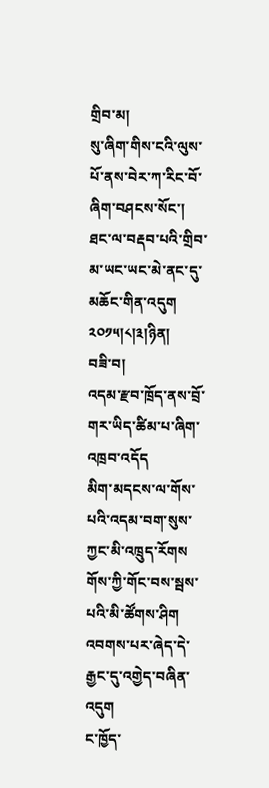གྲིབ་མ།
སུ་ཞིག་གིས་ངའི་ལུས་པོ་ནས་བེར་ཀ་རིང་བོ་ཞིག་བཤངས་སོང་།
ཐང་ལ་བརྡབ་པའི་གྲིབ་མ་ཡང་ཡང་མེ་ནང་དུ་མཆོང་གིན་འདུག
༢༠༡༥།༨།༣།ཉིན།
བཟི་བ།
འདམ་རྫབ་ཁྲོད་ནས་བྲོ་གར་ཡིད་ཚིམ་པ་ཞིག་འཁྲབ་འདོད
མིག་མདངས་ལ་གོས་པའི་འདམ་བག་སུས་ཀྱང་མི་འཁྲུད་རོགས
གོས་ཀྱི་གོང་བས་སྦས་པའི་མི་ཚོགས་ཤིག
འབགས་པར་ཞེད་དེ་རྒྱང་དུ་འགྱེད་བཞིན་འདུག
ང་ཁྱོད་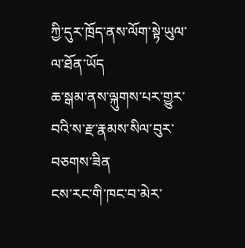ཀྱི་དུར་ཁྲོད་ནས་ལོག་སྟེ་ཡུལ་ལ་ཐོན་ཡོད
ཆ་སྒམ་ནས་ལྐུགས་པར་གྱུར་བའི་ས་རྫ་རྣམས་སིལ་བུར་བཅགས་ཟིན
ངས་རང་གི་ཁང་བ་མེར་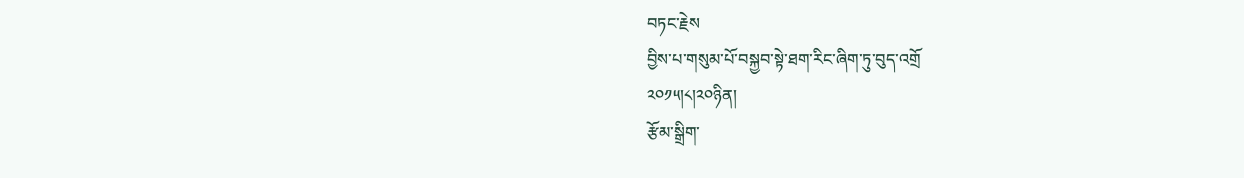བཏང་རྗེས
བྱིས་པ་གསུམ་པོ་བསྐྱབ་སྟེ་ཐག་རིང་ཞིག་ཏུ་བུད་འགྲོ
༢༠༡༥།༨།༢༠ཉིན།
རྩོམ་སྒྲིག་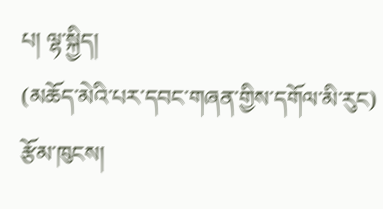པ། ལྷ་སྐྱིད།
(མཆོད་མེའི་པར་དབང་གཞན་གྱིས་དགོལ་མི་རུང)
རྩོམ་ཁུངས།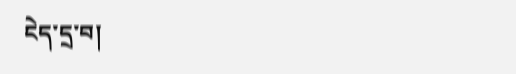ངེད་དྲ་བ།